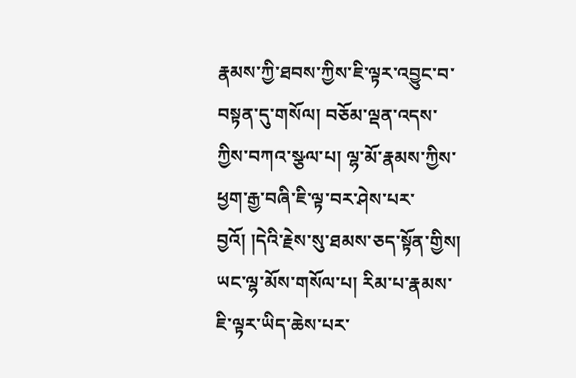རྣམས་ཀྱི་ཐབས་ཀྱིས་ཇི་ལྟར་འབྱུང་བ་བསྟན་དུ་གསོལ། བཅོམ་ལྡན་འདས་ཀྱིས་བཀའ་སྩལ་པ། ལྷ་མོ་རྣམས་ཀྱིས་ཕྱག་རྒྱ་བཞི་ཇི་ལྟ་བར་ཤེས་པར་བྱའོ། །དེའི་རྗེས་སུ་ཐམས་ཅད་སྟོན་གྱིས། ཡང་ལྷ་མོས་གསོལ་པ། རིམ་པ་རྣམས་ཇི་ལྟར་ཡིད་ཆེས་པར་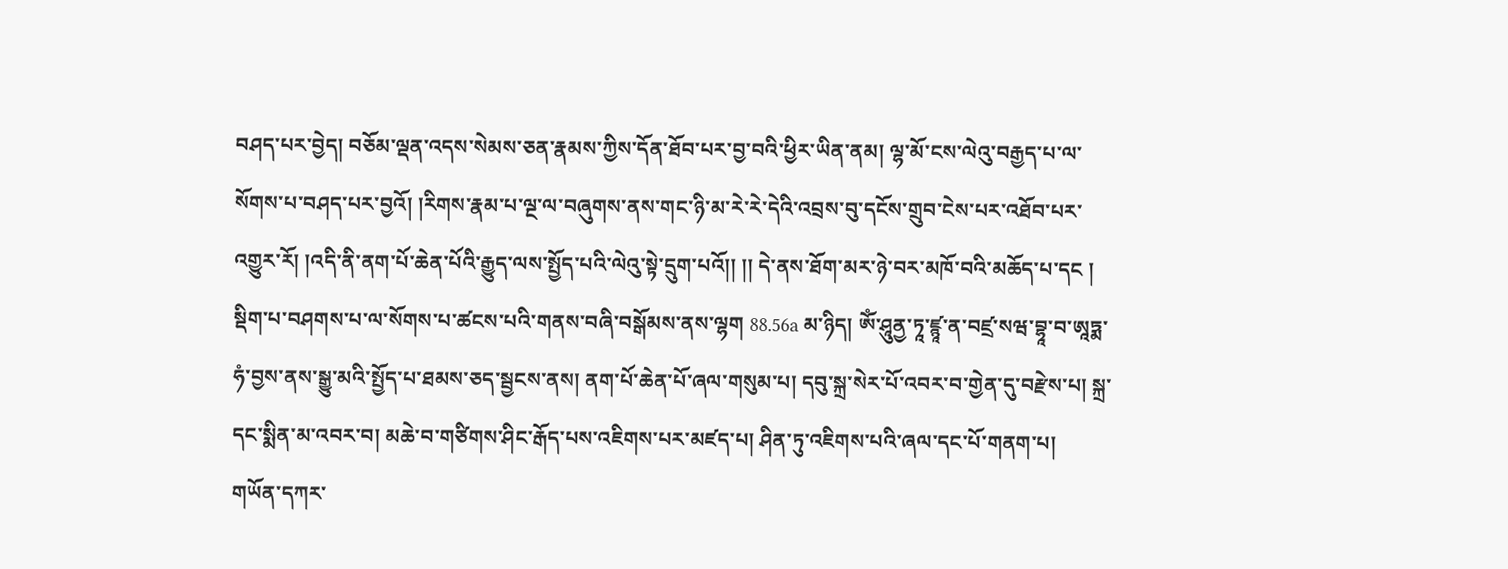བཤད་པར་བྱེད། བཅོམ་ལྡན་འདས་སེམས་ཅན་རྣམས་ཀྱིས་དོན་ཐོབ་པར་བྱ་བའི་ཕྱིར་ཡིན་ནམ། ལྷ་མོ་ངས་ལེའུ་བརྒྱད་པ་ལ་སོགས་པ་བཤད་པར་བྱའོ། །རིགས་རྣམ་པ་ལྔ་ལ་བཞུགས་ནས་གང་ཉི་མ་རེ་རེ་དེའི་འབྲས་བུ་དངོས་གྲུབ་ངེས་པར་འཐོབ་པར་འགྱུར་རོ། །འདི་ནི་ནག་པོ་ཆེན་པོའི་རྒྱུད་ལས་སྤྱོད་པའི་ལེའུ་སྟེ་དྲུག་པའོ།། །། དེ་ནས་ཐོག་མར་ཉེ་བར་མཁོ་བའི་མཆོད་པ་དང ། སྡིག་པ་བཤགས་པ་ལ་སོགས་པ་ཚངས་པའི་གནས་བཞི་བསྒོམས་ནས་ལྷག 88.56a མ་ཉིད། ཨོཾ་ཤཱུནྱ་ཏཱ་ཛྙཱ་ན་བཛྲ་སཝ་བྷཱ་བ་ཨཱཏྨ་ཧཾ་བྱས་ནས་སྒྱུ་མའི་སྤྱོད་པ་ཐམས་ཅད་སྦྱངས་ནས། ནག་པོ་ཆེན་པོ་ཞལ་གསུམ་པ། དབུ་སྐྲ་སེར་པོ་འབར་བ་གྱེན་དུ་བརྫེས་པ། སྐྲ་དང་སྨིན་མ་འབར་བ། མཆེ་བ་གཙིགས་ཤིང་རྒོད་པས་འཇིགས་པར་མཛད་པ། ཤིན་ཏུ་འཇིགས་པའི་ཞལ་དང་པོ་གནག་པ། གཡོན་དཀར་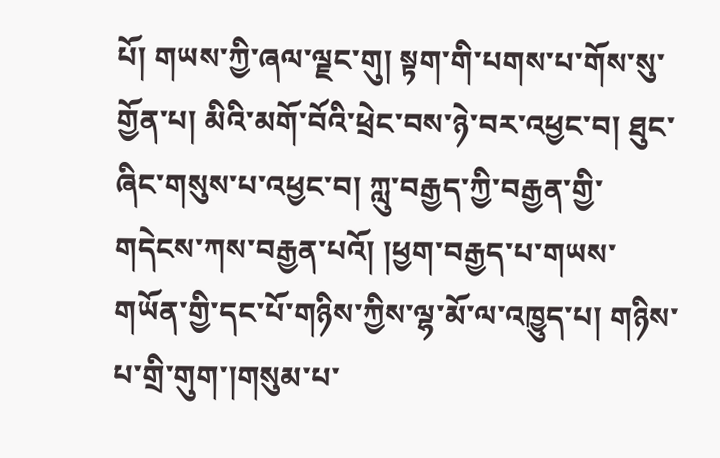པོ། གཡས་ཀྱི་ཞལ་ལྗང་གུ། སྟག་གི་པགས་པ་གོས་སུ་གྱོན་པ། མིའི་མགོ་བོའི་ཕྲེང་བས་ཉེ་བར་འཕྱང་བ། ཐུང་ཞིང་གསུས་པ་འཕྱང་བ། ཀླུ་བརྒྱད་ཀྱི་བརྒྱན་གྱི་གདེངས་ཀས་བརྒྱན་པའོ། །ཕྱག་བརྒྱད་པ་གཡས་གཡོན་གྱི་དང་པོ་གཉིས་ཀྱིས་ལྷ་མོ་ལ་འཁྱུད་པ། གཉིས་པ་གྲི་གུག་།གསུམ་པ་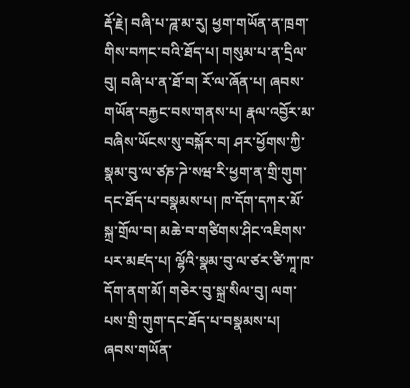རྡོ་རྗེ། བཞི་པ་ཌཱ་མ་རུ། ཕྱག་གཡོན་ན་ཁྲག་གིས་བཀང་བའི་ཐོད་པ། གསུམ་པ་ན་དྲིལ་བུ། བཞི་པ་ན་ཐོ་བ། རོ་ལ་ཞོན་པ། ཞབས་གཡོན་བརྐྱང་བས་གནས་པ། རྣལ་འབྱོར་མ་བཞིས་ཡོངས་སུ་བསྐོར་བ། ཤར་ཕྱོགས་ཀྱི་སྣམ་བུ་ལ་ཙཎ་ཌེ་སཝ་རི་ཕྱག་ན་གྲི་གུག་དང་ཐོད་པ་བསྣམས་པ། ཁ་དོག་དཀར་མོ་སྐྲ་གྲོལ་བ། མཆེ་བ་གཙིགས་ཤིང་འཇིགས་པར་མཛད་པ། ལྷོའི་སྣམ་བུ་ལ་ཙར་ཙི་ཀཱ་ཁ་དོག་ནག་མོ། གཅེར་བུ་སྐྲ་སིལ་བུ། ལག་པས་གྲི་གུག་དང་ཐོད་པ་བསྣམས་པ། ཞབས་གཡོན་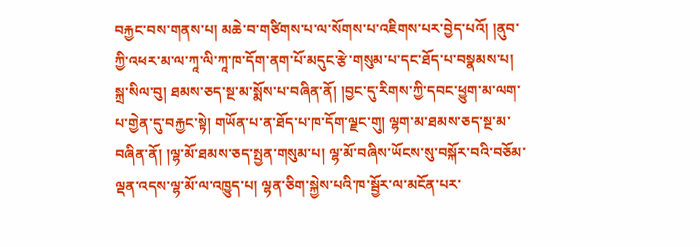བརྐྱང་བས་གནས་པ། མཆེ་བ་གཙིགས་པ་ལ་སོགས་པ་འཇིགས་པར་བྱེད་པའོ། །ནུབ་ཀྱི་འཕར་མ་ལ་ཀཱ་ལི་ཀཱ་ཁ་དོག་ནག་པོ་མདུང་རྩེ་གསུམ་པ་དང་ཐོད་པ་བསྣམས་པ། སྐྲ་སིལ་བུ། ཐམས་ཅད་སྔ་མ་སྨོས་པ་བཞིན་ནོ། །བྱང་དུ་རིགས་ཀྱི་དབང་ཕྱུག་མ་ལག་པ་གྱེན་དུ་བརྐྱང་སྟེ། གཡོན་པ་ན་ཐོད་པ་ཁ་དོག་ལྗང་གུ། ལྷག་མ་ཐམས་ཅད་སྔ་མ་བཞིན་ནོ། །ལྷ་མོ་ཐམས་ཅད་སྤྱན་གསུམ་པ། ལྷ་མོ་བཞིས་ཡོངས་སུ་བསྐོར་བའི་བཅོམ་ལྡན་འདས་ལྷ་མོ་ལ་འཁྱུད་པ། ལྷན་ཅིག་སྐྱེས་པའི་ཁ་སྦྱོར་ལ་མངོན་པར་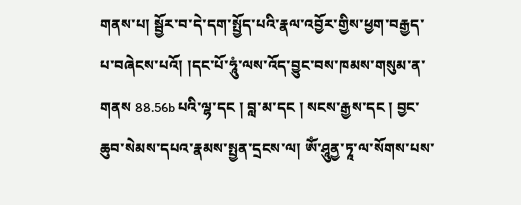གནས་པ། སྦྱོར་བ་དེ་དག་སྤྱོད་པའི་རྣལ་འབྱོར་གྱིས་ཕྱག་བརྒྱད་པ་བཞེངས་པའོ། །དང་པོ་ཧཱུཾ་ལས་འོད་བྱུང་བས་ཁམས་གསུམ་ན་གནས 88.56b པའི་ལྷ་དང ། བླ་མ་དང ། སངས་རྒྱས་དང ། བྱང་ཆུབ་སེམས་དཔའ་རྣམས་སྤྱན་དྲངས་ལ། ཨོཾ་ཤཱུནྱ་ཏཱ་ལ་སོགས་པས་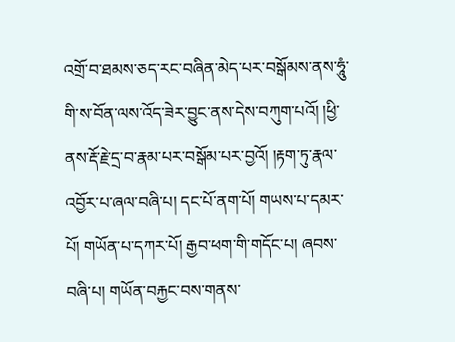འགྲོ་བ་ཐམས་ཅད་རང་བཞིན་མེད་པར་བསྒོམས་ནས་ཧཱུཾ་གི་ས་བོན་ལས་འོད་ཟེར་བྱུང་ནས་དེས་བཀུག་པའོ། །ཕྱི་ནས་རྡོ་རྗེ་དྲ་བ་རྣམ་པར་བསྒོམ་པར་བྱའོ། །རྟག་ཏུ་རྣལ་འབྱོར་པ་ཞལ་བཞི་པ། དང་པོ་ནག་པོ། གཡས་པ་དམར་པོ། གཡོན་པ་དཀར་པོ། རྒྱབ་ཕག་གི་གདོང་པ། ཞབས་བཞི་པ། གཡོན་བརྐྱང་བས་གནས་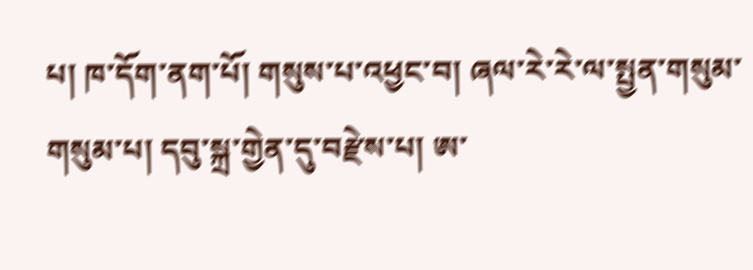པ། ཁ་དོག་ནག་པོ། གསུས་པ་འཕྱང་བ། ཞལ་རེ་རེ་ལ་སྤྱན་གསུམ་གསུམ་པ། དབུ་སྐྲ་གྱེན་དུ་བརྫེས་པ། ཨ་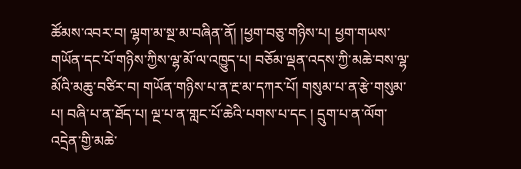ཚོམས་འབར་བ། ལྷག་མ་སྔ་མ་བཞིན་ནོ། །ཕྱག་བཅུ་གཉིས་པ། ཕྱག་གཡས་གཡོན་དང་པོ་གཉིས་ཀྱིས་ལྷ་མོ་ལ་འཁྱུད་པ། བཅོམ་ལྡན་འདས་ཀྱི་མཆེ་བས་ལྷ་མོའི་མཆུ་བཙིར་བ། གཡོན་གཉིས་པ་ན་རྔ་མ་དཀར་པོ། གསུམ་པ་ན་རྩེ་གསུམ་པ། བཞི་པ་ན་ཐོད་པ། ལྔ་པ་ན་གླང་པོ་ཆེའི་པགས་པ་དང ། དྲུག་པ་ན་ལོག་འདྲེན་གྱི་མཆེ་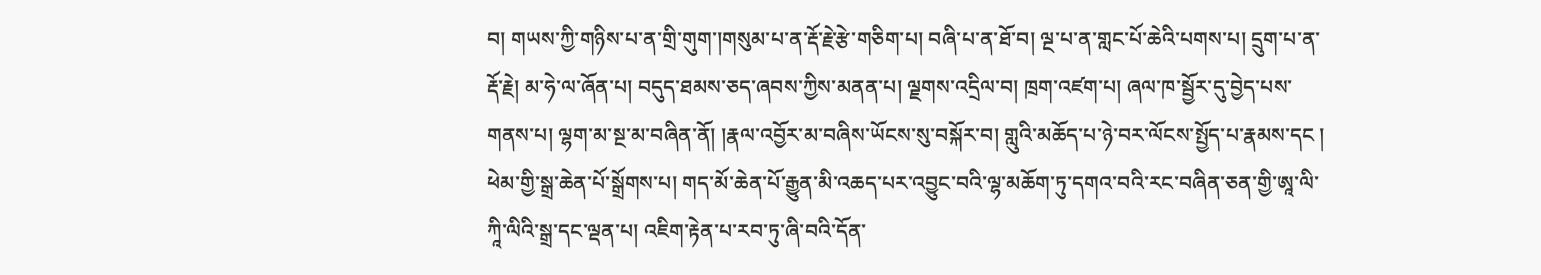བ། གཡས་ཀྱི་གཉིས་པ་ན་གྲི་གུག་།གསུམ་པ་ན་རྡོ་རྗེ་རྩེ་གཅིག་པ། བཞི་པ་ན་ཐོ་བ། ལྔ་པ་ན་གླང་པོ་ཆེའི་པགས་པ། དྲུག་པ་ན་རྡོ་རྗེ། མ་ཧེ་ལ་ཞོན་པ། བདུད་ཐམས་ཅད་ཞབས་ཀྱིས་མནན་པ། ལྗགས་འདྲིལ་བ། ཁྲག་འཛག་པ། ཞལ་ཁ་སྦྱོར་དུ་བྱེད་པས་གནས་པ། ལྷག་མ་སྔ་མ་བཞིན་ནོ། །རྣལ་འབྱོར་མ་བཞིས་ཡོངས་སུ་བསྐོར་བ། གླུའི་མཆོད་པ་ཉེ་བར་ལོངས་སྤྱོད་པ་རྣམས་དང ། ཕེམ་གྱི་སྒྲ་ཆེན་པོ་སྒྲོགས་པ། གད་མོ་ཆེན་པོ་རྒྱུན་མི་འཆད་པར་འབྱུང་བའི་ལྷ་མཆོག་ཏུ་དགའ་བའི་རང་བཞིན་ཅན་གྱི་ཨཱ་ལི་ཀཱི་ལིའི་སྒྲ་དང་ལྡན་པ། འཇིག་རྟེན་པ་རབ་ཏུ་ཞི་བའི་དོན་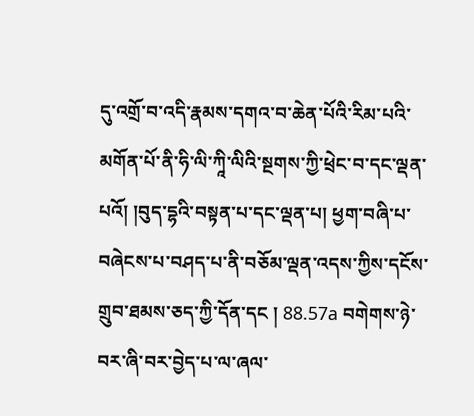དུ་འགྲོ་བ་འདི་རྣམས་དགའ་བ་ཆེན་པོའི་རིམ་པའི་མགོན་པོ་ནི་ཧི་ལི་ཀཱི་ལིའི་སྔགས་ཀྱི་ཕྲེང་བ་དང་ལྡན་པའོ། །བུད་དྷའི་བསྟན་པ་དང་ལྡན་པ། ཕྱག་བཞི་པ་བཞེངས་པ་བཤད་པ་ནི་བཅོམ་ལྡན་འདས་ཀྱིས་དངོས་གྲུབ་ཐམས་ཅད་ཀྱི་དོན་དང ། 88.57a བགེགས་ཉེ་བར་ཞི་བར་བྱེད་པ་ལ་ཞལ་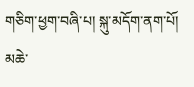གཅིག་ཕྱག་བཞི་པ། སྐུ་མདོག་ནག་པོ། མཆེ་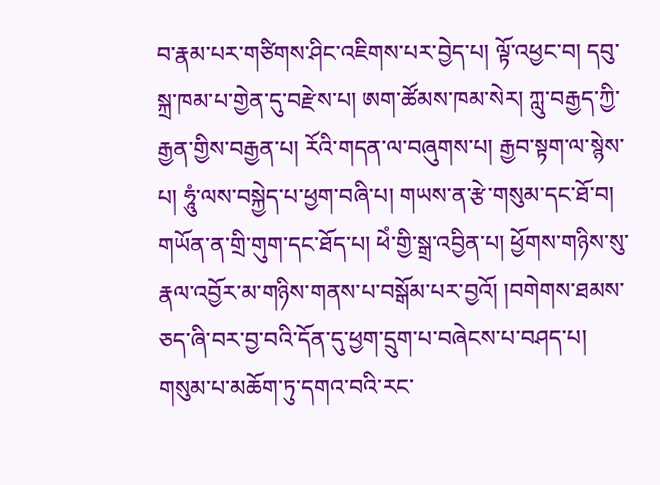བ་རྣམ་པར་གཙིགས་ཤིང་འཇིགས་པར་བྱེད་པ། ལྟོ་འཕྱང་བ། དབུ་སྐྲ་ཁམ་པ་གྱེན་དུ་བརྫེས་པ། ཨག་ཚོམས་ཁམ་སེར། ཀླུ་བརྒྱད་ཀྱི་རྒྱན་གྱིས་བརྒྱན་པ། རོའི་གདན་ལ་བཞུགས་པ། རྒྱབ་སྟག་ལ་སྙེས་པ། ཧཱུཾ་ལས་བསྐྱེད་པ་ཕྱག་བཞི་པ། གཡས་ན་རྩེ་གསུམ་དང་ཐོ་བ། གཡོན་ན་གྲི་གུག་དང་ཐོད་པ། ཕེཾ་གྱི་སྒྲ་འབྱིན་པ། ཕྱོགས་གཉིས་སུ་རྣལ་འབྱོར་མ་གཉིས་གནས་པ་བསྒོམ་པར་བྱའོ། །བགེགས་ཐམས་ཅད་ཞི་བར་བྱ་བའི་དོན་དུ་ཕྱག་དྲུག་པ་བཞེངས་པ་བཤད་པ། གསུམ་པ་མཆོག་ཏུ་དགའ་བའི་རང་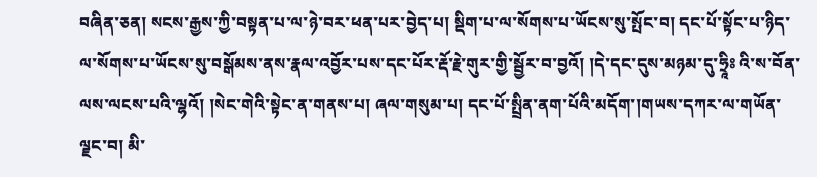བཞིན་ཅན། སངས་རྒྱས་ཀྱི་བསྟན་པ་ལ་ཉེ་བར་ཕན་པར་བྱེད་པ། སྡིག་པ་ལ་སོགས་པ་ཡོངས་སུ་སྤོང་བ། དང་པོ་སྟོང་པ་ཉིད་ལ་སོགས་པ་ཡོངས་སུ་བསྒོམས་ནས་རྣལ་འབྱོར་པས་དང་པོར་རྡོ་རྗེ་གུར་གྱི་སྦྱོར་བ་བྱའོ། །དེ་དང་དུས་མཉམ་དུ་ཧྲཱིཿ འི་ས་བོན་ལས་ལངས་པའི་ལྷའོ། །སེང་གེའི་སྟེང་ན་གནས་པ། ཞལ་གསུམ་པ། དང་པོ་སྤྲིན་ནག་པོའི་མདོག་།གཡས་དཀར་ལ་གཡོན་ལྗང་བ། མི་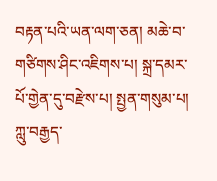བརྟན་པའི་ཡན་ལག་ཅན། མཆེ་བ་གཙིགས་ཤིང་འཇིགས་པ། སྐྲ་དམར་པོ་གྱེན་དུ་བརྫེས་པ། སྤྱན་གསུམ་པ། ཀླུ་བརྒྱད་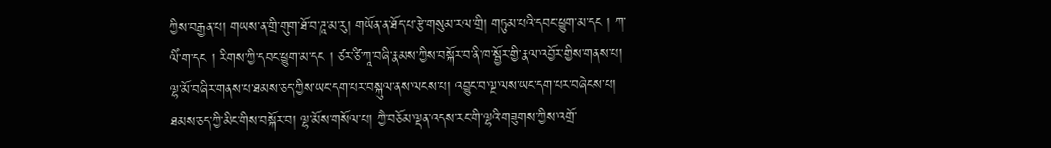ཀྱིས་བརྒྱན་པ། གཡས་ན་གྲི་གུག་ཐོ་བ་ཌཱ་མ་རུ། གཡོན་ན་ཐོད་པ་རྩེ་གསུམ་རལ་གྲི། གཏུམ་པའི་དབང་ཕྱུག་མ་དང ། ཀ་ལིཾ་ག་དང ། རིགས་ཀྱི་དབང་ཕྱུག་མ་དང ། ཙར་ཙི་ཀཱ་བཞི་རྣམས་ཀྱིས་བསྐོར་བ་ནི་ཁ་སྦྱོར་གྱི་རྣལ་འབྱོར་གྱིས་གནས་པ། ལྷ་མོ་བཞིར་གནས་པ་ཐམས་ཅད་ཀྱིས་ཡང་དག་པར་བསྐུལ་ནས་ལངས་པ། འབྱུང་བ་ལྔ་ལས་ཡང་དག་པར་བཞེངས་པ། ཐམས་ཅད་ཀྱི་མིང་གིས་བསྐོར་བ། ལྷ་མོས་གསོལ་པ། ཀྱཻ་བཅོམ་ལྡན་འདས་རང་གི་ལྷའི་གཟུགས་ཀྱིས་འགྲོ་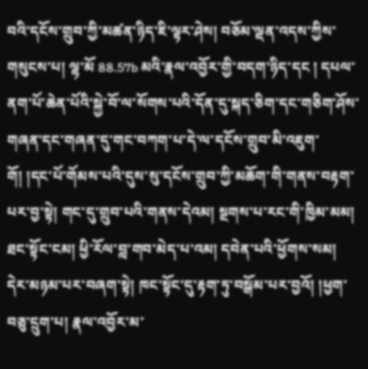བའི་དངོས་གྲུབ་ཀྱི་མཚན་ཉིད་ཇི་ལྟར་ཤེས། བཅོམ་ལྡན་འདས་ཀྱིས་གསུངས་པ། ལྷ་མོ 88.57b མའི་རྣལ་འབྱོར་གྱི་བདག་ཉིད་དང ། དཔལ་ནག་པོ་ཆེན་པོའི་སྐྱེ་བོ་ལ་སོགས་པའི་དོན་དུ་སྐད་ཅིག་དང་གཅིག་ཤོས་གཞན་དང་གཞན་དུ་གང་བཀག་པ་དེ་ལ་དངོས་གྲུབ་མི་འཇུག་གོ། །དང་པོ་གོམས་པའི་དུས་སུ་དངོས་གྲུབ་ཀྱི་མཆོག་གི་གནས་བརྟག་པར་བྱ་སྟེ། གང་དུ་གྲུབ་པའི་གནས་དེའམ། སྔགས་པ་རང་གི་ཁྱིམ་མམ། ཐང་སྟོང་ངམ། ཕྱི་རོལ་བླ་གབ་མེད་པ་འམ། དབེན་པའི་ཕྱོགས་སམ། དེར་མཉམ་པར་བཞག་སྟེ། ཁང་སྟོང་དུ་རྟག་ཏུ་བསྒོམ་པར་བྱའོ། །ཕྱག་བཅུ་དྲུག་པ། རྣལ་འབྱོར་མ་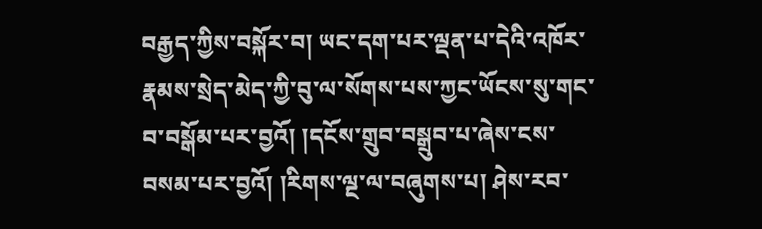བརྒྱད་ཀྱིས་བསྐོར་བ། ཡང་དག་པར་ལྡན་པ་དེའི་འཁོར་རྣམས་སྲེད་མེད་ཀྱི་བུ་ལ་སོགས་པས་ཀྱང་ཡོངས་སུ་གང་བ་བསྒོམ་པར་བྱའོ། །དངོས་གྲུབ་བསྒྲུབ་པ་ཞེས་ངས་བསམ་པར་བྱའོ། །རིགས་ལྔ་ལ་བཞུགས་པ། ཤེས་རབ་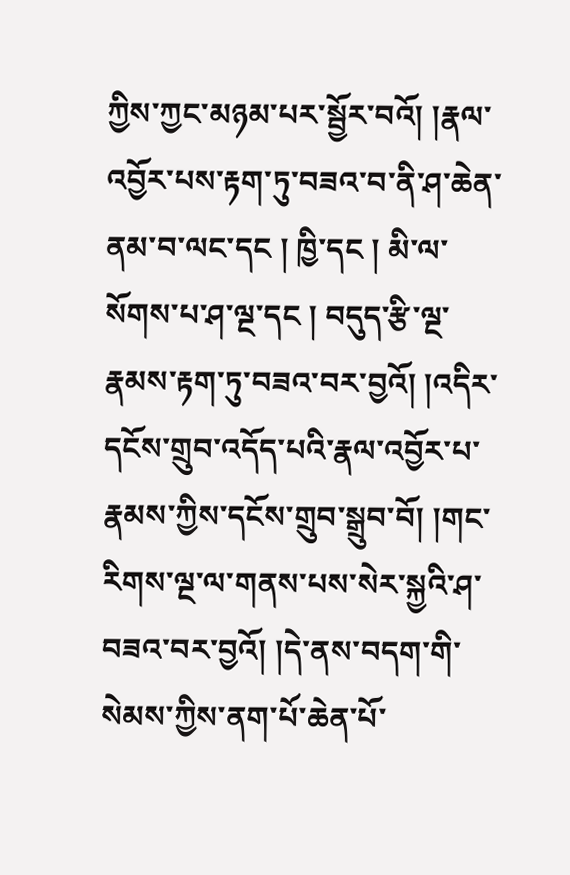ཀྱིས་ཀྱང་མཉམ་པར་སྦྱོར་བའོ། །རྣལ་འབྱོར་པས་རྟག་ཏུ་བཟའ་བ་ནི་ཤ་ཆེན་ནམ་བ་ལང་དང ། ཁྱི་དང ། མི་ལ་སོགས་པ་ཤ་ལྔ་དང ། བདུད་རྩི་ལྔ་རྣམས་རྟག་ཏུ་བཟའ་བར་བྱའོ། །འདིར་དངོས་གྲུབ་འདོད་པའི་རྣལ་འབྱོར་པ་རྣམས་ཀྱིས་དངོས་གྲུབ་སྒྲུབ་བོ། །གང་རིགས་ལྔ་ལ་གནས་པས་སེར་སྐྱའི་ཤ་བཟའ་བར་བྱའོ། །དེ་ནས་བདག་གི་སེམས་ཀྱིས་ནག་པོ་ཆེན་པོ་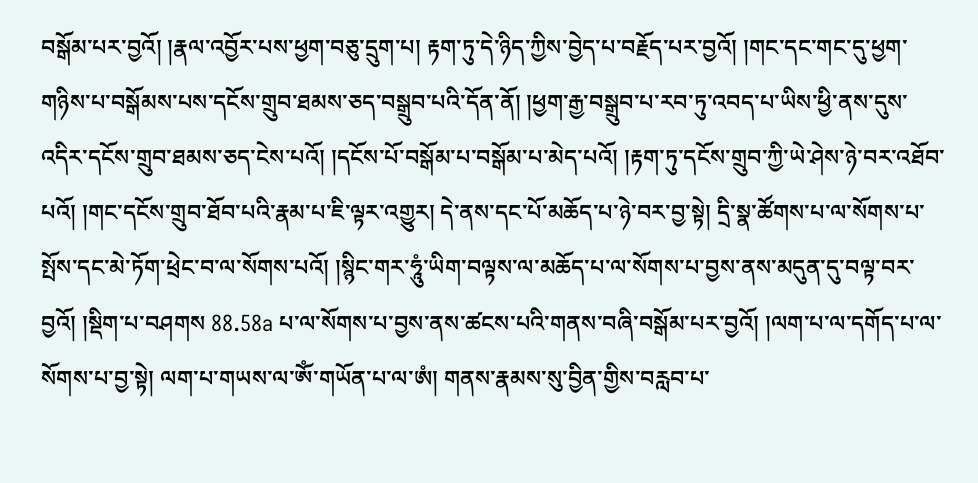བསྒོམ་པར་བྱའོ། །རྣལ་འབྱོར་པས་ཕྱག་བཅུ་དྲུག་པ། རྟག་ཏུ་དེ་ཉིད་ཀྱིས་བྱེད་པ་བརྗོད་པར་བྱའོ། །གང་དང་གང་དུ་ཕྱག་གཉིས་པ་བསྒོམས་པས་དངོས་གྲུབ་ཐམས་ཅད་བསྒྲུབ་པའི་དོན་ནོ། །ཕྱག་རྒྱ་བསྒྲུབ་པ་རབ་ཏུ་འབད་པ་ཡིས་ཕྱི་ནས་དུས་འདིར་དངོས་གྲུབ་ཐམས་ཅད་ངེས་པའོ། །དངོས་པོ་བསྒོམ་པ་བསྒོམ་པ་མེད་པའོ། །རྟག་ཏུ་དངོས་གྲུབ་ཀྱི་ཡེ་ཤེས་ཉེ་བར་འཐོབ་པའོ། །གང་དངོས་གྲུབ་ཐོབ་པའི་རྣམ་པ་ཇི་ལྟར་འགྱུར། དེ་ནས་དང་པོ་མཆོད་པ་ཉེ་བར་བྱ་སྟེ། དྲི་སྣ་ཚོགས་པ་ལ་སོགས་པ་སྤོས་དང་མེ་ཏོག་ཕྲེང་བ་ལ་སོགས་པའོ། །སྙིང་གར་ཧཱུཾ་ཡིག་བལྟས་ལ་མཆོད་པ་ལ་སོགས་པ་བྱས་ནས་མདུན་དུ་བལྟ་བར་བྱའོ། །སྡིག་པ་བཤགས 88.58a པ་ལ་སོགས་པ་བྱས་ནས་ཚངས་པའི་གནས་བཞི་བསྒོམ་པར་བྱའོ། །ལག་པ་ལ་དགོད་པ་ལ་སོགས་པ་བྱ་སྟེ། ལག་པ་གཡས་ལ་ཨོཾ་གཡོན་པ་ལ་ཨཾ། གནས་རྣམས་སུ་བྱིན་གྱིས་བརླབ་པ་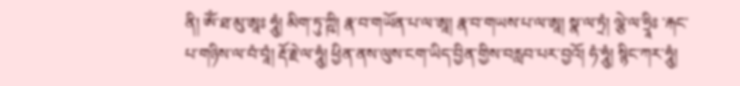ནི། ཨོཾ་ཐ་མུ་ཨཱཿ ཧཱུཾ། མིག་ཏུ་ཀྵི། རྣ་བ་གཡོན་པ་ལ་ཨཱ། རྣ་བ་གཡས་པ་ལ་ཨཱ། སྣ་ལ་ཏྲཾ། ལྕེ་ལ་ཧྲཱིཿ ་རྐང་པ་གཉིས་ལ་བཾ་བཱཾ། རྡོ་རྗེ་ལ་ཧཱུཾ། ཕྱིན་ནས་ལུས་ངག་ཡིད་བྱིན་གྱིས་བརླབ་པར་བྱའོ། ཧཾ་ཧཱུཾ། སྙིང་ཀར་ཧཱུཾ།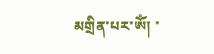མགྲིན་པར་ཨོཾ། ་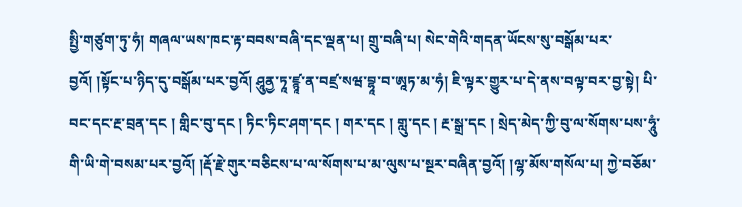སྤྱི་གཙུག་ཏུ་ཧཾ། གཞལ་ཡས་ཁང་རྟ་བབས་བཞི་དང་ལྡན་པ། གྲུ་བཞི་པ། སེང་གེའི་གདན་ཡོངས་སུ་བསྒོམ་པར་བྱའོ། །སྟོང་པ་ཉིད་དུ་བསྒོམ་པར་བྱའོ། ཤཱུནྱ་ཏཱ་ཛྙཱ་ན་བཛྲ་སཝ་བྷཱ་བ་ཨཱཏ་མ་ཧཾ། ཇི་ལྟར་གྱུར་པ་དེ་ནས་བལྟ་བར་བྱ་སྟེ། པི་བང་དང་རྔ་བྲན་དང ། གླིང་བུ་དང ། ཏིང་ཏིང་ཤག་དང ། གར་དང ། གླུ་དང ། རྔ་སྒྲ་དང ། སྲེད་མེད་ཀྱི་བུ་ལ་སོགས་པས་ཧཱུཾ་གི་ཡི་གེ་བསམ་པར་བྱའོ། །རྡོ་རྗེ་གུར་བཅིངས་པ་ལ་སོགས་པ་མ་ལུས་པ་སྔར་བཞིན་བྱའོ། །ལྷ་མོས་གསོལ་པ། ཀྱེ་བཅོམ་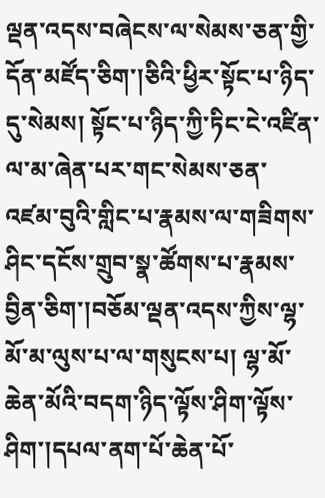ལྡན་འདས་བཞེངས་ལ་སེམས་ཅན་གྱི་དོན་མཛོད་ཅིག་།ཅིའི་ཕྱིར་སྟོང་པ་ཉིད་དུ་སེམས། སྟོང་པ་ཉིད་ཀྱི་ཏིང་ངེ་འཛིན་ལ་མ་ཞེན་པར་གང་སེམས་ཅན་འཛམ་བུའི་གླིང་པ་རྣམས་ལ་གཟིགས་ཤིང་དངོས་གྲུབ་སྣ་ཚོགས་པ་རྣམས་བྱིན་ཅིག་།བཅོམ་ལྡན་འདས་ཀྱིས་ལྷ་མོ་མ་ལུས་པ་ལ་གསུངས་པ། ལྷ་མོ་ཆེན་མོའི་བདག་ཉིད་ལྟོས་ཤིག་ལྟོས་ཤིག་།དཔལ་ནག་པོ་ཆེན་པོ་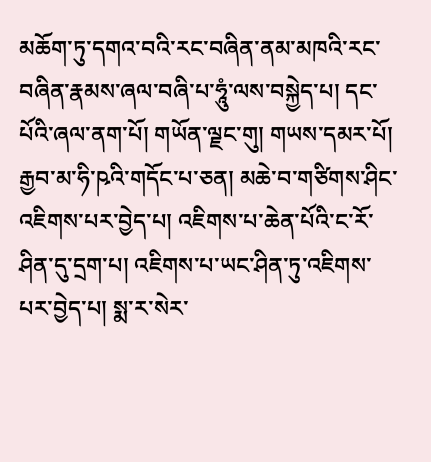མཆོག་ཏུ་དགའ་བའི་རང་བཞིན་ནམ་མཁའི་རང་བཞིན་རྣམས་ཞལ་བཞི་པ་ཧཱུཾ་ལས་བསྐྱེད་པ། དང་པོའི་ཞལ་ནག་པོ། གཡོན་ལྗང་གུ། གཡས་དམར་པོ། རྒྱབ་མ་ཧི་ཥའི་གདོང་པ་ཅན། མཆེ་བ་གཙིགས་ཤིང་འཇིགས་པར་བྱེད་པ། འཇིགས་པ་ཆེན་པོའི་ང་རོ་ཤིན་དུ་དྲག་པ། འཇིགས་པ་ཡང་ཤིན་ཏུ་འཇིགས་པར་བྱེད་པ། སྨ་ར་སེར་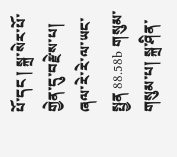པོ་དང ། སྐྲ་སེར་པོ་གྱེན་དུ་བརྫེས་པ། ཞལ་རེ་རེ་ལ་ཡང་སྤྱན 88.58b གསུམ་གསུམ་པ། སྐྲ་ཤིན་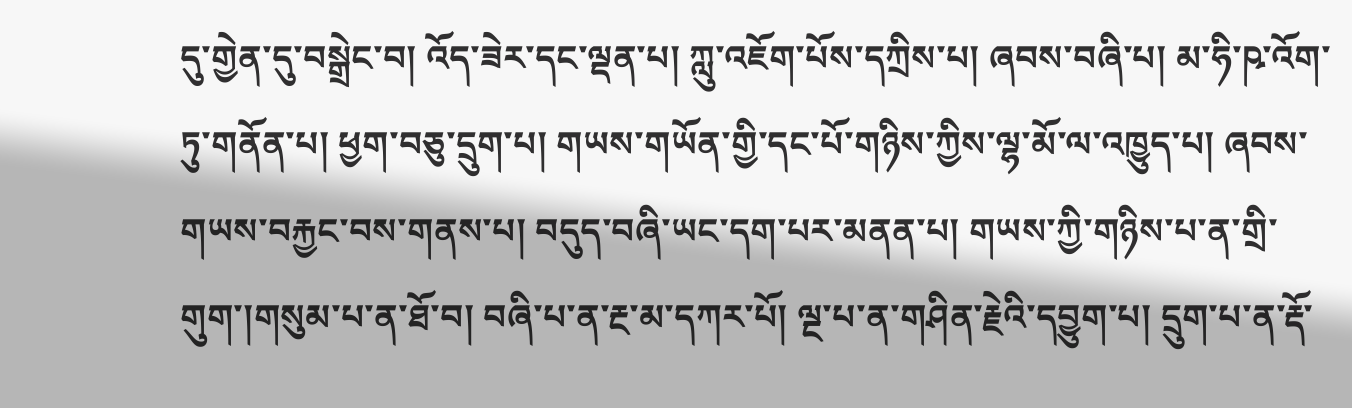དུ་གྱེན་དུ་བསྒྲེང་བ། འོད་ཟེར་དང་ལྡན་པ། ཀླུ་འཇོག་པོས་དཀྲིས་པ། ཞབས་བཞི་པ། མ་ཧི་ཥ་འོག་ཏུ་གནོན་པ། ཕྱག་བཅུ་དྲུག་པ། གཡས་གཡོན་གྱི་དང་པོ་གཉིས་ཀྱིས་ལྷ་མོ་ལ་འཁྱུད་པ། ཞབས་གཡས་བརྐྱང་བས་གནས་པ། བདུད་བཞི་ཡང་དག་པར་མནན་པ། གཡས་ཀྱི་གཉིས་པ་ན་གྲི་གུག་།གསུམ་པ་ན་ཐོ་བ། བཞི་པ་ན་རྔ་མ་དཀར་པོ། ལྔ་པ་ན་གཤིན་རྗེའི་དབྱུག་པ། དྲུག་པ་ན་རྡོ་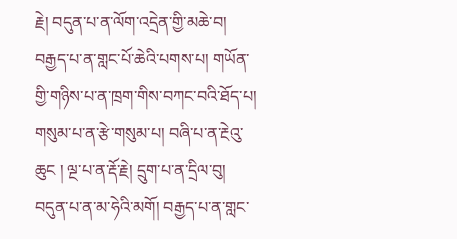རྗེ། བདུན་པ་ན་ལོག་འདྲེན་གྱི་མཆེ་བ། བརྒྱད་པ་ན་གླང་པོ་ཆེའི་པགས་པ། གཡོན་གྱི་གཉིས་པ་ན་ཁྲག་གིས་བཀང་བའི་ཐོད་པ། གསུམ་པ་ན་རྩེ་གསུམ་པ། བཞི་པ་ན་རྔེའུ་ཆུང ། ལྔ་པ་ན་རྡོ་རྗེ། དྲུག་པ་ན་དྲིལ་བུ། བདུན་པ་ན་མ་ཧེའི་མགོ། བརྒྱད་པ་ན་གླང་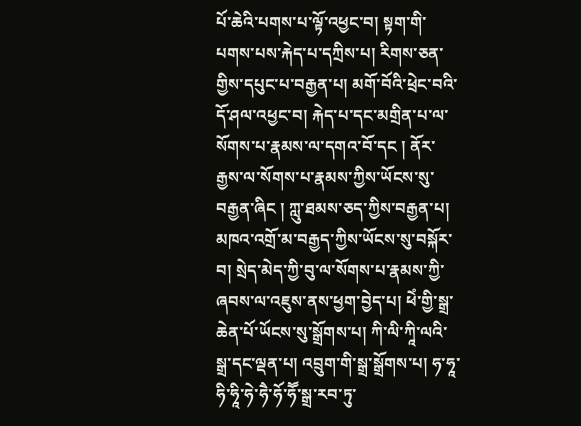པོ་ཆེའི་པགས་པ་ལྟོ་འཕྱང་བ། སྟག་གི་པགས་པས་རྐེད་པ་དཀྲིས་པ། རིགས་ཅན་གྱིས་དཔུང་པ་བརྒྱན་པ། མགོ་བོའི་ཕྲེང་བའི་དོ་ཤལ་འཕྱང་བ། རྐེད་པ་དང་མགྲིན་པ་ལ་སོགས་པ་རྣམས་ལ་དགའ་བོ་དང ། ནོར་རྒྱས་ལ་སོགས་པ་རྣམས་ཀྱིས་ཡོངས་སུ་བརྒྱན་ཞིང ། ཀླུ་ཐམས་ཅད་ཀྱིས་བརྒྱན་པ། མཁའ་འགྲོ་མ་བརྒྱད་ཀྱིས་ཡོངས་སུ་བསྐོར་བ། སྲེད་མེད་ཀྱི་བུ་ལ་སོགས་པ་རྣམས་ཀྱི་ཞབས་ལ་འཇུས་ནས་ཕྱག་བྱེད་པ། ཕེཾ་གྱི་སྒྲ་ཆེན་པོ་ཡོངས་སུ་སྒྲོགས་པ། ཀི་ལི་ཀཱི་ལའི་སྒྲ་དང་ལྡན་པ། འབྲུག་གི་སྒྲ་སྒྲོགས་པ། ཧ་ཧཱ་ཧི་ཧཱི་ཧེ་ཧཻ་ཧོ་ཧཽ་སྒྲ་རབ་ཏུ་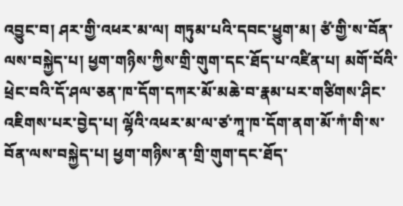འབྱུང་བ། ཤར་གྱི་འཕར་མ་ལ། གཏུམ་པའི་དབང་ཕྱུག་མ། ཙཾ་གྱི་ས་བོན་ལས་བསྐྱེད་པ། ཕྱག་གཉིས་ཀྱིས་གྲི་གུག་དང་ཐོད་པ་འཛིན་པ། མགོ་བོའི་ཕྲེང་བའི་དོ་ཤལ་ཅན་ཁ་དོག་དཀར་མོ་མཆེ་བ་རྣམ་པར་གཙིགས་ཤིང་འཇིགས་པར་བྱེད་པ། ལྷོའི་འཕར་མ་ལ་ཙ་ཀཱ་ཁ་དོག་ནག་མོ་ཀཾ་གི་ས་བོན་ལས་བསྐྱེད་པ། ཕྱག་གཉིས་ན་གྲི་གུག་དང་ཐོད་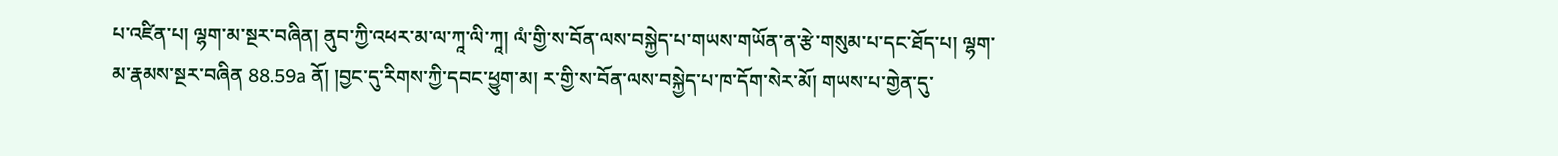པ་འཛིན་པ། ལྷག་མ་སྔར་བཞིན། ནུབ་ཀྱི་འཕར་མ་ལ་ཀཱ་ལི་ཀཱ། ལཾ་གྱི་ས་བོན་ལས་བསྐྱེད་པ་གཡས་གཡོན་ན་རྩེ་གསུམ་པ་དང་ཐོད་པ། ལྷག་མ་རྣམས་སྔར་བཞིན 88.59a ནོ། །བྱང་དུ་རིགས་ཀྱི་དབང་ཕྱུག་མ། ར་གྱི་ས་བོན་ལས་བསྐྱེད་པ་ཁ་དོག་སེར་མོ། གཡས་པ་གྱེན་དུ་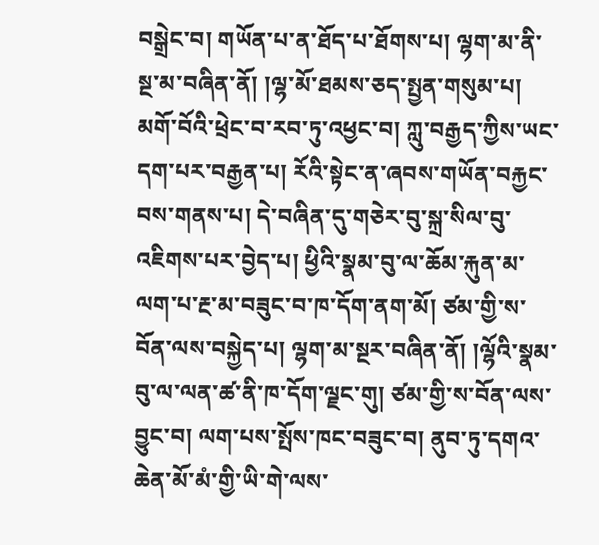བསྒྲེང་བ། གཡོན་པ་ན་ཐོད་པ་ཐོགས་པ། ལྷག་མ་ནི་སྔ་མ་བཞིན་ནོ། །ལྷ་མོ་ཐམས་ཅད་སྤྱན་གསུམ་པ། མགོ་བོའི་ཕྲེང་བ་རབ་ཏུ་འཕྱང་བ། ཀླུ་བརྒྱད་ཀྱིས་ཡང་དག་པར་བརྒྱན་པ། རོའི་སྟེང་ན་ཞབས་གཡོན་བརྐྱང་བས་གནས་པ། དེ་བཞིན་དུ་གཅེར་བུ་སྐྲ་སིལ་བུ་འཇིགས་པར་བྱེད་པ། ཕྱིའི་སྣམ་བུ་ལ་ཆོམ་རྐུན་མ་ལག་པ་རྔ་མ་བཟུང་བ་ཁ་དོག་ནག་མོ། ཙམ་གྱི་ས་བོན་ལས་བསྐྱེད་པ། ལྷག་མ་སྔར་བཞིན་ནོ། །ལྷོའི་སྣམ་བུ་ལ་ལན་ཚ་ནི་ཁ་དོག་ལྗང་གུ། ཙམ་གྱི་ས་བོན་ལས་བྱུང་བ། ལག་པས་སྤོས་ཁང་བཟུང་བ། ནུབ་ཏུ་དགའ་ཆེན་མོ་མཾ་གྱི་ཡི་གེ་ལས་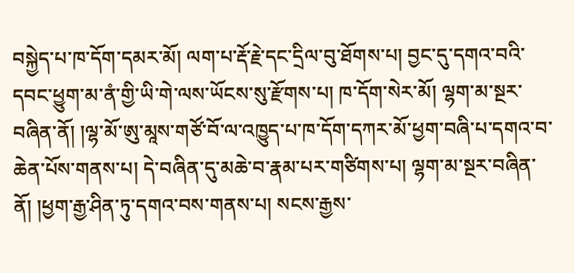བསྐྱེད་པ་ཁ་དོག་དམར་མོ། ལག་པ་རྡོ་རྗེ་དང་དྲིལ་བུ་ཐོགས་པ། བྱང་དུ་དགའ་བའི་དབང་ཕྱུག་མ་ནཾ་གྱི་ཡི་གེ་ལས་ཡོངས་སུ་རྫོགས་པ། ཁ་དོག་སེར་མོ། ལྷག་མ་སྔར་བཞིན་ནོ། །ལྷ་མོ་ཨུ་མཱས་གཙོ་བོ་ལ་འཁྱུད་པ་ཁ་དོག་དཀར་མོ་ཕྱག་བཞི་པ་དགའ་བ་ཆེན་པོས་གནས་པ། དེ་བཞིན་དུ་མཆེ་བ་རྣམ་པར་གཙིགས་པ། ལྷག་མ་སྔར་བཞིན་ནོ། །ཕྱག་རྒྱ་ཤིན་ཏུ་དགའ་བས་གནས་པ། སངས་རྒྱས་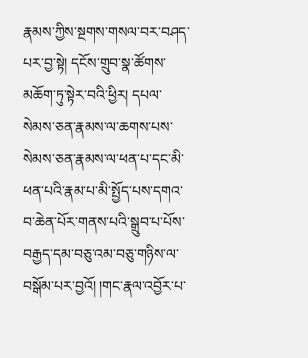རྣམས་ཀྱིས་སྔགས་གསལ་བར་བཤད་པར་བྱ་སྟེ། དངོས་གྲུབ་སྣ་ཚོགས་མཆོག་ཏུ་སྟེར་བའི་ཕྱིར། དཔལ་སེམས་ཅན་རྣམས་ལ་ཆགས་པས་སེམས་ཅན་རྣམས་ལ་ཕན་པ་དང་མི་ཕན་པའི་རྣམ་པ་མི་སྤྱོད་པས་དགའ་བ་ཆེན་པོར་གནས་པའི་སྒྲུབ་པ་པོས་བརྒྱད་དམ་བཅུ་འམ་བཅུ་གཉིས་ལ་བསྒོམ་པར་བྱའོ། །གང་རྣལ་འབྱོར་པ་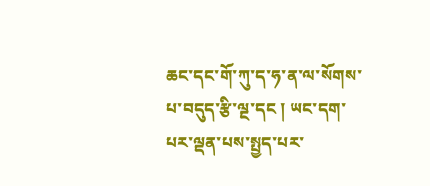ཆང་དང་གོ་ཀུ་ད་ཧ་ན་ལ་སོགས་པ་བདུད་རྩི་ལྔ་དང ། ཡང་དག་པར་ལྡན་པས་སྤྱད་པར་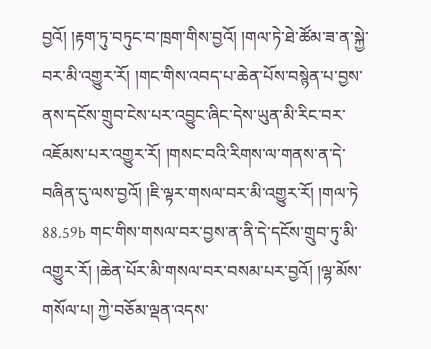བྱའོ། །རྟག་ཏུ་བཏུང་བ་ཁྲག་གིས་བྱའོ། །གལ་ཏེ་ཐེ་ཚོམ་ཟ་ན་སྐྱེ་བར་མི་འགྱུར་རོ། །གང་གིས་འབད་པ་ཆེན་པོས་བསྙེན་པ་བྱས་ནས་དངོས་གྲུབ་ངེས་པར་འབྱུང་ཞིང་དེས་ཡུན་མི་རིང་བར་འཇོམས་པར་འགྱུར་རོ། །གསང་བའི་རིགས་ལ་གནས་ན་དེ་བཞིན་དུ་ལས་བྱའོ། །ཇི་ལྟར་གསལ་བར་མི་འགྱུར་རོ། །གལ་ཏེ 88.59b གང་གིས་གསལ་བར་བྱས་ན་ནི་དེ་དངོས་གྲུབ་ཏུ་མི་འགྱུར་རོ། །ཆེན་པོར་མི་གསལ་བར་བསམ་པར་བྱའོ། །ལྷ་མོས་གསོལ་པ། ཀྱེ་བཅོམ་ལྡན་འདས་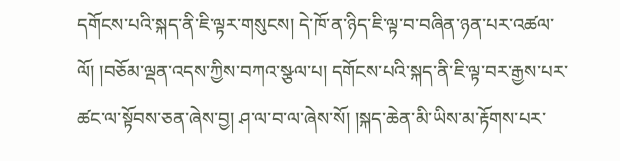དགོངས་པའི་སྐད་ནི་ཇི་ལྟར་གསུངས། དེ་ཁོ་ན་ཉིད་ཇི་ལྟ་བ་བཞིན་ཉན་པར་འཚལ་ལོ། །བཅོམ་ལྡན་འདས་ཀྱིས་བཀའ་སྩལ་པ། དགོངས་པའི་སྐད་ནི་ཇི་ལྟ་བར་རྒྱས་པར་ཚང་ལ་སྟོབས་ཅན་ཞེས་བྱ། ཤ་ལ་བ་ལ་ཞེས་སོ། །སྐད་ཆེན་མི་ཡིས་མ་རྟོགས་པར་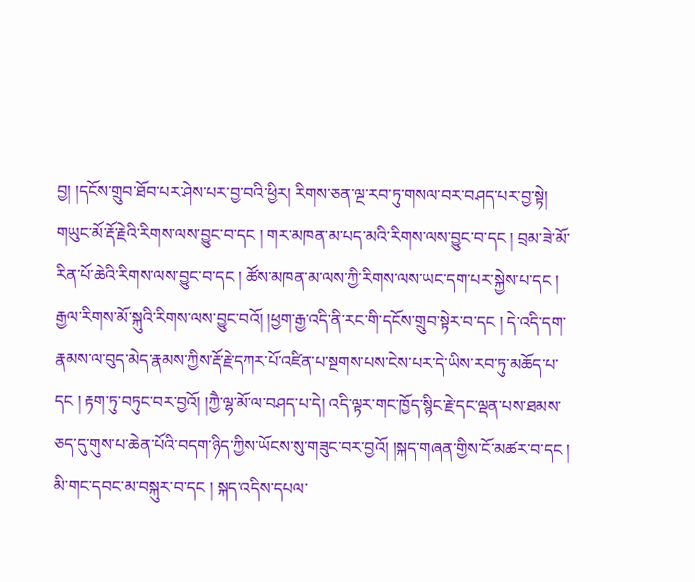བྱ། །དངོས་གྲུབ་ཐོབ་པར་ཤེས་པར་བྱ་བའི་ཕྱིར། རིགས་ཅན་ལྔ་རབ་ཏུ་གསལ་བར་བཤད་པར་བྱ་སྟེ། གཡུང་མོ་རྡོ་རྗེའི་རིགས་ལས་བྱུང་བ་དང ། གར་མཁན་མ་པད་མའི་རིགས་ལས་བྱུང་བ་དང ། བྲམ་ཟེ་མོ་རིན་པོ་ཆེའི་རིགས་ལས་བྱུང་བ་དང ། ཚོས་མཁན་མ་ལས་ཀྱི་རིགས་ལས་ཡང་དག་པར་སྐྱེས་པ་དང ། རྒྱལ་རིགས་མོ་སྐུའི་རིགས་ལས་བྱུང་བའོ། །ཕྱག་རྒྱ་འདི་ནི་རང་གི་དངོས་གྲུབ་སྟེར་བ་དང ། དེ་འདི་དག་རྣམས་ལ་བུད་མེད་རྣམས་ཀྱིས་རྡོ་རྗེ་དཀར་པོ་འཛིན་པ་སྔགས་པས་ངེས་པར་དེ་ཡིས་རབ་ཏུ་མཆོད་པ་དང ། རྟག་ཏུ་བཏུང་བར་བྱའོ། །ཀྱཻ་ལྷ་མོ་ལ་བཤད་པ་དེ། འདི་ལྟར་གང་ཁྱོད་སྙིང་རྗེ་དང་ལྡན་པས་ཐམས་ཅད་དུ་གུས་པ་ཆེན་པོའི་བདག་ཉིད་ཀྱིས་ཡོངས་སུ་གཟུང་བར་བྱའོ། །སྐད་གཞན་གྱིས་ངོ་མཚར་བ་དང ། མི་གང་དབང་མ་བསྐུར་བ་དང ། སྐད་འདིས་དཔལ་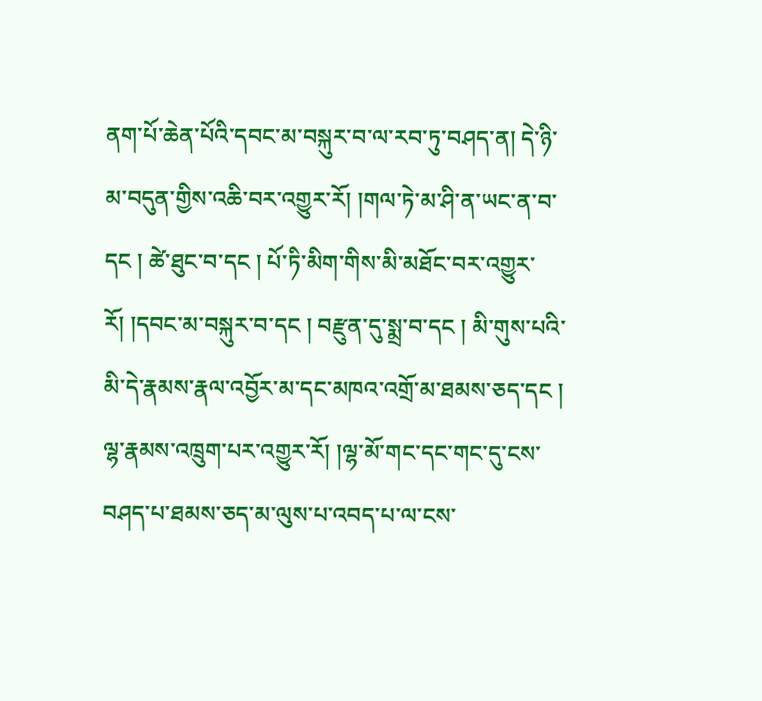ནག་པོ་ཆེན་པོའི་དབང་མ་བསྐུར་བ་ལ་རབ་ཏུ་བཤད་ན། དེ་ཉི་མ་བདུན་གྱིས་འཆི་བར་འགྱུར་རོ། །གལ་ཏེ་མ་ཤི་ན་ཡང་ན་བ་དང ། ཚེ་ཐུང་བ་དང ། པོ་ཏི་མིག་གིས་མི་མཐོང་བར་འགྱུར་རོ། །དབང་མ་བསྐུར་བ་དང ། བརྫུན་དུ་སྨྲ་བ་དང ། མི་གུས་པའི་མི་དེ་རྣམས་རྣལ་འབྱོར་མ་དང་མཁའ་འགྲོ་མ་ཐམས་ཅད་དང ། ལྷ་རྣམས་འཁྲུག་པར་འགྱུར་རོ། །ལྷ་མོ་གང་དང་གང་དུ་ངས་བཤད་པ་ཐམས་ཅད་མ་ལུས་པ་འབད་པ་ལ་ངས་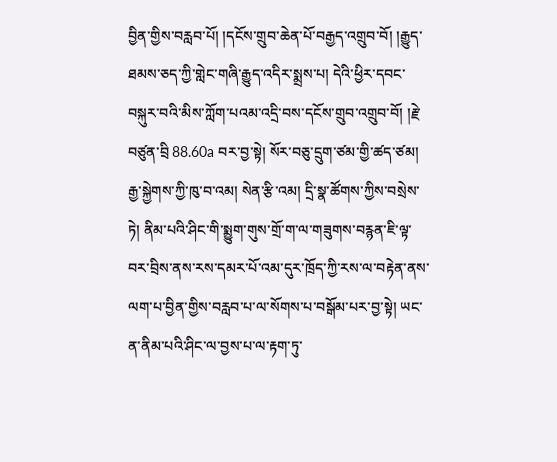བྱིན་གྱིས་བརླབ་པོ། །དངོས་གྲུབ་ཆེན་པོ་བརྒྱད་འགྲུབ་བོ། །རྒྱུད་ཐམས་ཅད་ཀྱི་གླེང་གཞི་རྒྱུད་འདིར་སྨྲས་པ། དེའི་ཕྱིར་དབང་བསྐུར་བའི་མིས་ཀློག་པའམ་འདྲི་བས་དངོས་གྲུབ་འགྲུབ་བོ། །རྗེ་བཙུན་བྲི 88.60a བར་བྱ་སྟེ། སོར་བཅུ་དྲུག་ཙམ་གྱི་ཚད་ཙམ། རྒྱ་སྐྱེགས་ཀྱི་ཁུ་བ་འམ། སེན་རྩི་འམ། དྲི་སྣ་ཚོགས་ཀྱིས་བསྲེས་ཏེ། ནིམ་པའི་ཤིང་གི་སྨྱུག་གུས་གྲོ་ག་ལ་གཟུགས་བརྙན་ཇི་ལྟ་བར་བྲིས་ནས་རས་དམར་པོ་འམ་དུར་ཁྲོད་ཀྱི་རས་ལ་བརྟེན་ནས་ལག་པ་བྱིན་གྱིས་བརླབ་པ་ལ་སོགས་པ་བསྒོམ་པར་བྱ་སྟེ། ཡང་ན་ནིམ་པའི་ཤིང་ལ་བྱས་པ་ལ་རྟག་ཏུ་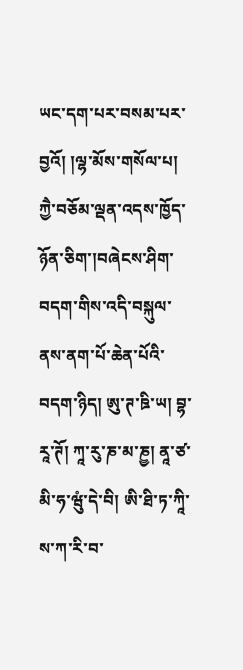ཡང་དག་པར་བསམ་པར་བྱའོ། །ལྷ་མོས་གསོལ་པ། ཀྱཻ་བཅོམ་ལྡན་འདས་ཁྱོད་ཉོན་ཅིག་།བཞེངས་ཤིག་བདག་གིས་འདི་བསྐུལ་ནས་ནག་པོ་ཆེན་པོའི་བདག་ཉིད། ཨུ་ཊ་ཋི་ཡ། བྷ་རཱ་ཊོ། ཀཱ་རུ་ཎ་མ་ཎྱ། ནཱ་ཙ་མི་ཧ་ཝུཾ་དེ་བི། ཨི་ཐི་ཏ་ཀཱི་ས་ཀ་རི་བ་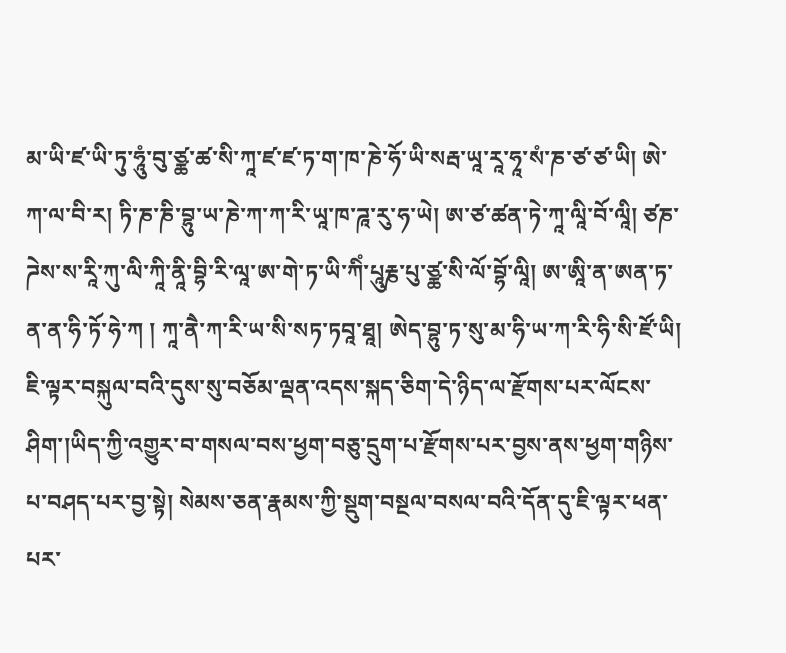མ་ཡི་ཛ་ཡི་ཏུ་ཧཱུཾ་བུ་ཙྪ་ཚ་སི་ཀཱ་ཛ་ཛ་ཏ་ག་ཁ་ཎེ་ཧོ་ཡི་སརྦ་ཡཱ་རཱ་ཧཱ་སཾ་ཎ་ཙ་ཙ་ཡི། ཨེ་ཀ་ལ་བི་ར། ཏི་ཎ་ཎི་བྷུ་ཡ་ཎེ་ཀ་ཀ་རི་ཡཱ་ཁ་ཌཱ་རུ་ཧ་ཡེ། ཨ་ཙ་ཚན་ཏེ་ཀཱ་ལཱི་བོ་ལཱི། ཙཎ་ཌེས་ས་རཱི་ཀུ་ལི་ཀཱི་ནཱི་བྷི་རི་ལཱ་ཨ་གེ་ཏ་ཡི་ཀིཾ་པཱུརྞ་པུ་ཙྪ་སི་ལོ་བྷོ་ལཱི། ཨ་ཨཱི་ན་ཨན་ཏ་ན་ན་ཧི་ཏོ་ཧེ་ཀ ། ཀཱ་ནཻ་ཀ་རི་ཡ་སི་སཏ་ཏབཱ་ཐཱ། ཨེད་བྷུ་ཏ་སུ་མ་ཧི་ཡ་ཀ་རི་ཧི་སི་ཛོ་ཡི། ཇི་ལྟར་བསྐུལ་བའི་དུས་སུ་བཅོམ་ལྡན་འདས་སྐད་ཅིག་དེ་ཉིད་ལ་རྫོགས་པར་ལོངས་ཤིག་།ཡིད་ཀྱི་འགྱུར་བ་གསལ་བས་ཕྱག་བཅུ་དྲུག་པ་རྫོགས་པར་བྱས་ནས་ཕྱག་གཉིས་པ་བཤད་པར་བྱ་སྟེ། སེམས་ཅན་རྣམས་ཀྱི་སྡུག་བསྔལ་བསལ་བའི་དོན་དུ་ཇི་ལྟར་ཕན་པར་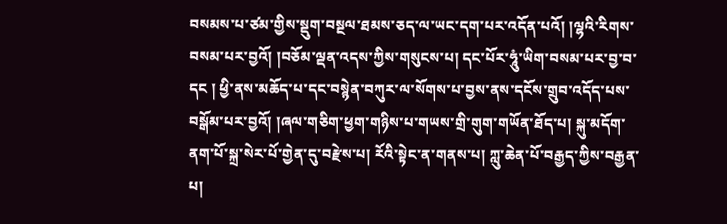བསམས་པ་ཙམ་གྱིས་སྡུག་བསྔལ་ཐམས་ཅད་ལ་ཡང་དག་པར་འདོན་པའོ། །ལྷའི་རིགས་བསམ་པར་བྱའོ། །བཅོམ་ལྡན་འདས་ཀྱིས་གསུངས་པ། དང་པོར་ཧཱུཾ་ཡིག་བསམ་པར་བྱ་བ་དང ། ཕྱི་ནས་མཆོད་པ་དང་བསྙེན་བཀུར་ལ་སོགས་པ་བྱས་ནས་དངོས་གྲུབ་འདོད་པས་བསྒོམ་པར་བྱའོ། །ཞལ་གཅིག་ཕྱག་གཉིས་པ་གཡས་གྲི་གུག་གཡོན་ཐོད་པ། སྐུ་མདོག་ནག་པོ་སྐྲ་སེར་པོ་གྱེན་དུ་བརྫེས་པ། རོའི་སྟེང་ན་གནས་པ། ཀླུ་ཆེན་པོ་བརྒྱད་ཀྱིས་བརྒྱན་པ།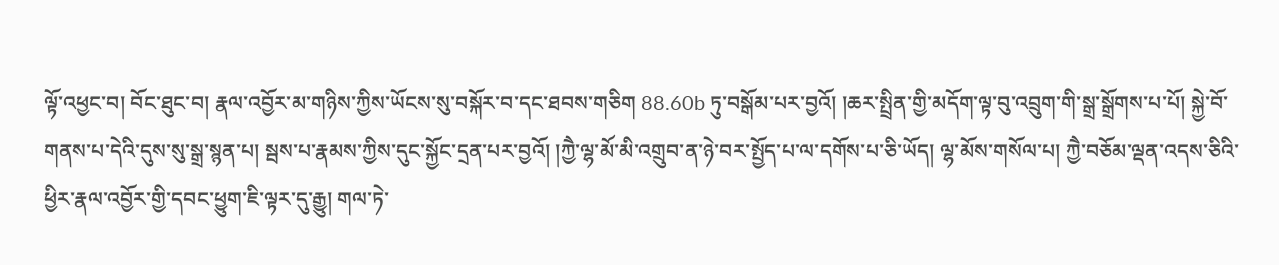ལྟོ་འཕྱང་བ། བོང་ཐུང་བ། རྣལ་འབྱོར་མ་གཉིས་ཀྱིས་ཡོངས་སུ་བསྐོར་བ་དང་ཐབས་གཅིག 88.60b ཏུ་བསྒོམ་པར་བྱའོ། །ཆར་སྤྲིན་གྱི་མདོག་ལྟ་བུ་འབྲུག་གི་སྒྲ་སྒྲོགས་པ་པོ། སྐྱེ་བོ་གནས་པ་དེའི་དུས་སུ་སྒྲ་སྙན་པ། སྦས་པ་རྣམས་ཀྱིས་དུང་སྐྱོང་དྲན་པར་བྱའོ། །ཀྱཻ་ལྷ་མོ་མི་འགྲུབ་ན་ཉེ་བར་སྤྱོད་པ་ལ་དགོས་པ་ཅི་ཡོད། ལྷ་མོས་གསོལ་པ། ཀྱཻ་བཅོམ་ལྡན་འདས་ཅིའི་ཕྱིར་རྣལ་འབྱོར་གྱི་དབང་ཕྱུག་ཇི་ལྟར་དུ་རྒྱུ། གལ་ཏེ་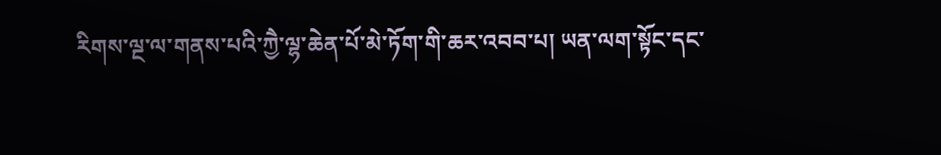རིགས་ལྔ་ལ་གནས་པའི་ཀྱཻ་ལྷ་ཆེན་པོ་མེ་ཏོག་གི་ཆར་འབབ་པ། ཡན་ལག་སྟོང་དང་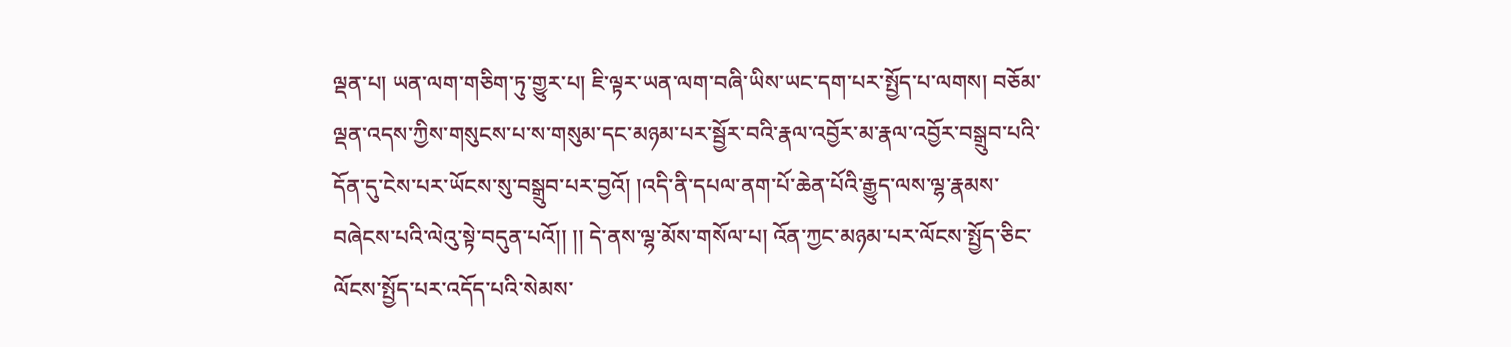ལྡན་པ། ཡན་ལག་གཅིག་ཏུ་གྱུར་པ། ཇི་ལྟར་ཡན་ལག་བཞི་ཡིས་ཡང་དག་པར་སྤྱོད་པ་ལགས། བཅོམ་ལྡན་འདས་ཀྱིས་གསུངས་པ་ས་གསུམ་དང་མཉམ་པར་སྦྱོར་བའི་རྣལ་འབྱོར་མ་རྣལ་འབྱོར་བསྒྲུབ་པའི་དོན་དུ་ངེས་པར་ཡོངས་སུ་བསྒྲུབ་པར་བྱའོ། །འདི་ནི་དཔལ་ནག་པོ་ཆེན་པོའི་རྒྱུད་ལས་ལྷ་རྣམས་བཞེངས་པའི་ལེའུ་སྟེ་བདུན་པའོ།། །། དེ་ནས་ལྷ་མོས་གསོལ་པ། འོན་ཀྱང་མཉམ་པར་ལོངས་སྤྱོད་ཅིང་ལོངས་སྤྱོད་པར་འདོད་པའི་སེམས་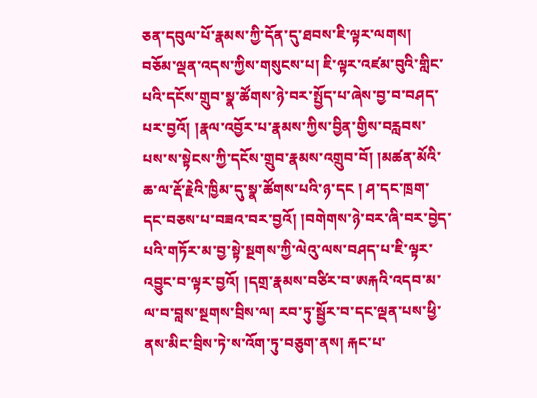ཅན་དབུལ་པོ་རྣམས་ཀྱི་དོན་དུ་ཐབས་ཇི་ལྟར་ལགས། བཅོམ་ལྡན་འདས་ཀྱིས་གསུངས་པ། ཇི་ལྟར་འཛམ་བུའི་གླིང་པའི་དངོས་གྲུབ་སྣ་ཚོགས་ཉེ་བར་སྤྱོད་པ་ཞེས་བྱ་བ་བཤད་པར་བྱའོ། །རྣལ་འབྱོར་པ་རྣམས་ཀྱིས་བྱིན་གྱིས་བརླབས་པས་ས་སྟེངས་ཀྱི་དངོས་གྲུབ་རྣམས་འགྲུབ་བོ། །མཚན་མོའི་ཆ་ལ་རྡོ་རྗེའི་ཁྱིམ་དུ་སྣ་ཚོགས་པའི་ཉ་དང ། ཤ་དང་ཁྲག་དང་བཅས་པ་བཟའ་བར་བྱའོ། །བགེགས་ཉེ་བར་ཞི་བར་བྱེད་པའི་གཏོར་མ་བྱ་སྟེ་སྔགས་ཀྱི་ལེའུ་ལས་བཤད་པ་ཇི་ལྟར་འབྱུང་བ་ལྟར་བྱའོ། །དགྲ་རྣམས་བཙིར་བ་ཨརྐའི་འདབ་མ་ལ་བ་བླས་སྔགས་བྲིས་ལ། རབ་ཏུ་སྦྱོར་བ་དང་ལྡན་པས་ཕྱི་ནས་མིང་བྲིས་ཏེ་ས་འོག་ཏུ་བཅུག་ནས། རྐང་པ་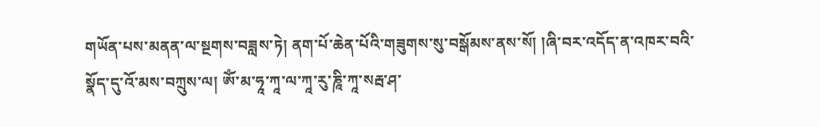གཡོན་པས་མནན་ལ་སྔགས་བཟླས་ཏེ། ནག་པོ་ཆེན་པོའི་གཟུགས་སུ་བསྒོམས་ནས་སོ། །ཞི་བར་འདོད་ན་འཁར་བའི་སྣོད་དུ་འོ་མས་བཀྲུས་ལ། ཨོཾ་མ་ཧཱ་ཀཱ་ལ་ཀཱ་རུ་ཎཱི་ཀཱ་སརྦ་ཤ་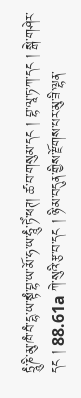ཏྲཱུཾ་ཎི་མུ་ཁཾ་བཾ་དྷ་ཡ་སྟཾ་བྷ་ཡ་མོ་ཧ་ཡ་ཧཱུཾ་ཏེཾ་ཕཊ། ཚ་བ་གསུམ་དང ། བྷ་ལཱ་ཏ་ཀ་དང ། སྒེ་གཤེར་དང ། 88.61a ཀེ་སུའི་རྩ་བ་དང ། ཉི་མ་བདུན་གྱིས་རྫོགས་པར་མུ་ཟི་ལྷན་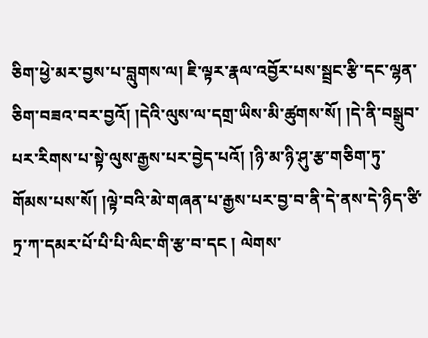ཅིག་ཕྱེ་མར་བྱས་པ་བླུགས་ལ། ཇི་ལྟར་རྣལ་འབྱོར་པས་སྦྲང་རྩི་དང་ལྷན་ཅིག་བཟའ་བར་བྱའོ། །དེའི་ལུས་ལ་དགྲ་ཡིས་མི་ཚུགས་སོ། །དེ་ནི་བསྒྲུབ་པར་རིགས་པ་སྟེ་ལུས་རྒྱས་པར་བྱེད་པའོ། །ཉི་མ་ཉི་ཤུ་རྩ་གཅིག་ཏུ་གོམས་པས་སོ། །ལྟེ་བའི་མེ་གཞན་པ་རྒྱས་པར་བྱ་བ་ནི་དེ་ནས་དེ་ཉིད་ཙི་ཏྲ་ཀ་དམར་པོ་པི་པི་ལིང་གི་རྩ་བ་དང ། ལེགས་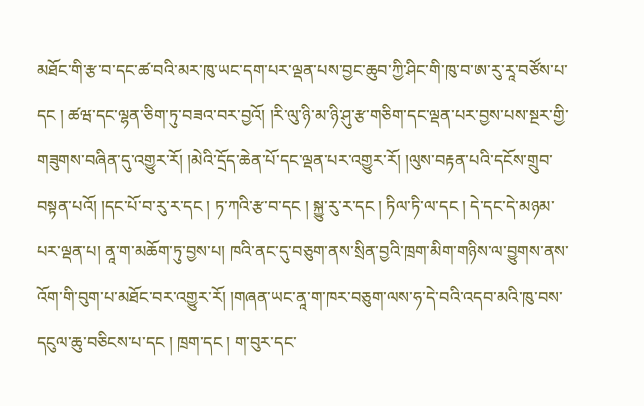མཐོང་གི་རྩ་བ་དང་ཚ་བའི་མར་ཁུ་ཡང་དག་པར་ལྡན་པས་བྱང་ཆུབ་ཀྱི་ཤིང་གི་ཁུ་བ་ཨ་རུ་རཱ་བཙོས་པ་དང ། ཚཝ་དང་ལྷན་ཅིག་ཏུ་བཟའ་བར་བྱའོ། །རི་ལུ་ཉི་མ་ཉི་ཤུ་རྩ་གཅིག་དང་ལྡན་པར་བྱས་པས་སྔར་གྱི་གཟུགས་བཞིན་དུ་འགྱུར་རོ། །མེའི་དྲོད་ཆེན་པོ་དང་ལྡན་པར་འགྱུར་རོ། །ལུས་བརྟན་པའི་དངོས་གྲུབ་བསྟན་པའོ། །དང་པོ་བ་རུ་ར་དང ། ཏ་ཀའི་རྩ་བ་དང ། སྐྱུ་རུ་ར་དང ། ཏིལ་ཏི་ལ་དང ། དེ་དང་དེ་མཉམ་པར་ལྡན་པ། ནཱ་ག་མཆོག་ཏུ་བྱས་པ། ཁའི་ནང་དུ་བཅུག་ནས་སྲིན་བྱའི་ཁྲག་མིག་གཉིས་ལ་བྱུགས་ནས་འོག་གི་བུག་པ་མཐོང་བར་འགྱུར་རོ། །གཞན་ཡང་ནཱ་ག་ཁར་བཅུག་ལས་ཧ་དེ་བའི་འདབ་མའི་ཁུ་བས་དངུལ་ཆུ་བཅིངས་པ་དང ། ཁྲག་དང ། ག་བུར་དང་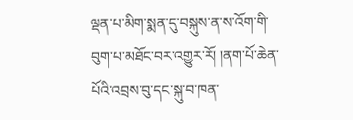ལྡན་པ་མིག་སྨན་དུ་བསྐུས་ན་ས་འོག་གི་བུག་པ་མཐོང་བར་འགྱུར་རོ། །ནག་པོ་ཆེན་པོའི་འབྲས་བུ་དང་སྐུ་བ་ཁན་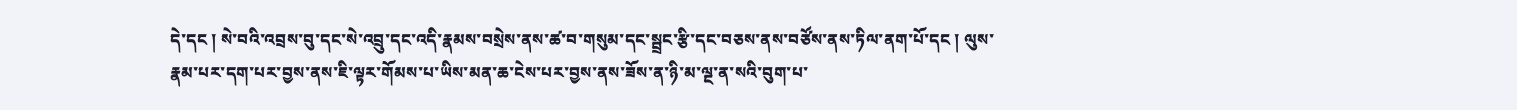དེ་དང ། སེ་བའི་འབྲས་བུ་དང་སེ་འབྲུ་དང་འདི་རྣམས་བསྲེས་ནས་ཚ་བ་གསུམ་དང་སྦྲང་རྩི་དང་བཅས་ནས་བཙོས་ནས་ཏིལ་ནག་པོ་དང ། ལུས་རྣམ་པར་དག་པར་བྱས་ནས་ཇི་ལྟར་གོམས་པ་ཡིས་མན་ཆ་ངེས་པར་བྱས་ནས་ཟོས་ན་ཉི་མ་ལྔ་ན་སའི་བུག་པ་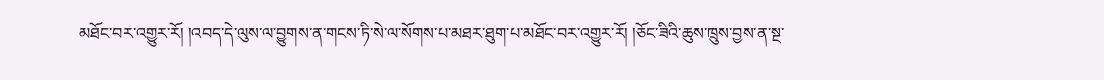མཐོང་བར་འགྱུར་རོ། །འབད་དེ་ལུས་ལ་བྱུགས་ན་གངས་ཏི་སེ་ལ་སོགས་པ་མཐར་ཐུག་པ་མཐོང་བར་འགྱུར་རོ། །ཅོང་ཟིའི་ཆུས་ཁྲུས་བྱས་ན་སྔ་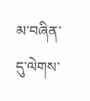མ་བཞིན་དུ་ལེགས་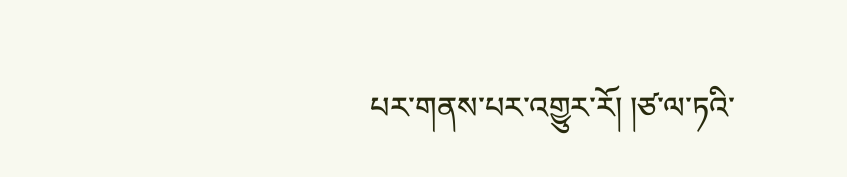པར་གནས་པར་འགྱུར་རོ། །ཙ་ལ་ཏའི་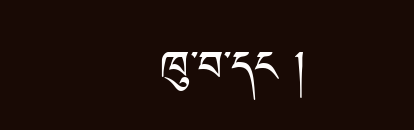ཁུ་བ་དང །